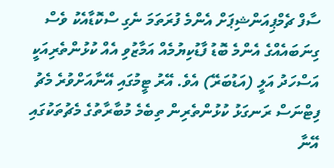ސާފް ޗެމްޕިއަންޝިޕަށް އެންމެ ފުރަތަމަ ނެގި ސްކޮޑާއެކު ވެސް ގިނަބައެއްގެ އެންމެ ބޮޑު ފާޑުކިޔުމެއް އަމާޒުވި އެއް ކުޅުންތެރިއަކީ އަސްހަދު އަލީ (އަޑުބަރޭ) އެވެ. އޭރު ޓީމުގައި އޭނާއަށްވުރެ މެޗު ފިޓްނަސް ރަނގަޅު ކުޅުންތެރިން ތިބެމެ މުބާރާތުގެ މެޗުތަކުގައި އޭނާ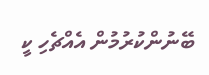ބޭނުންކުރުމުން އެއްޗެހި ކީ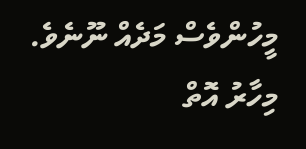މީހުންވެސް މަދެއް ނޫނެވެ.
މިހާރު އޮތް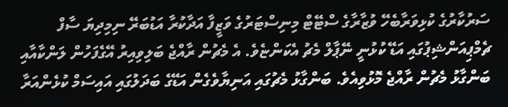ސަރުކާރުގެ ކުޅިވަރާބެހޭ ވުޒާރާގެ ސްޓޭޓް މިނިސްޓަރުގެ ވަޒީފާ އަދާކުރާ އަޑުބަރޭ ނިމިދިޔަ ސާފް ޗެމްޕިއަންޝިޕުގައި އަޑޭ ކުޅުނީ ނޭޕާލް މެޗު އެކަންޏެވެ. އެ މެޗުން ރާއްޖެ ބަލިވިއިރު އޭގެފަހުން ލަންކާއާއި ބަންގާޅު މެޗުން ރާއްޖެ މޮޅުވިއެވެ. ބަންގާޅު މެޗުގައި އަނިޔާވެގެން އަޑޭގެ ބަދަލުގައި އައިސަމް ކުޅެންއަރާ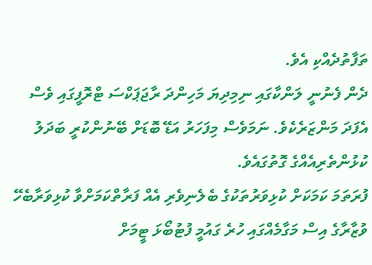ތަފާތުދެއްކި އެވެ.
ދެން ފެނުނީ ލަންކާގައި ނިމިދިޔަ މަހިންދަ ރާޖަޕަކްސަ ޓްރޮފީގައި ވެސް އެފަދަ މަންޒަރެކެވެ. ނަމަވެސް މިފަހަރު އަޑޭ ބޮޑަށް ބޭނުންކުރީ ބަދަލު ކުޅުންތެރިއެއްގެ ގޮތުގައެވެ.
ފުރަތަމަ ކަމަކަށް ކުޅިވަރުތަކުގެ ބެލެނިވެރި އެއް ފަރާތްކަމަށްވާ ކުޅިވަރާބެހޭ ވުޒާރާގެ އިސް މަގާމެއްގައި ހުރެ ގައުމީ ފުޓުބޯޅަ ޓީމަށް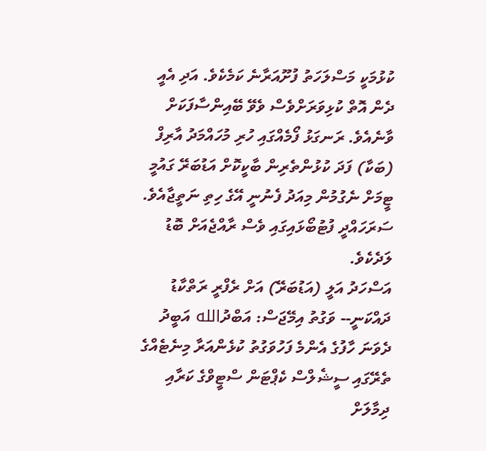ކުޅުމަކީ މަސްލަހަތު ފުށޫއަރާނެ ކަމެކެވެ. އަދި އެއީ ދެން އޮތް ކުޅިވަރަށްވެސް ވެވޭ ބޭއިންސާފަކަށް ވާނެއެވެ. ރަނގަޅު ފޯމެއްގައި ހުރި މުހައްމަދު އާރިފް (ބަކާ) ފަދަ ކުޅުންތެރިން ބާކީކޮށް އަޑުބަރޭ ގައުމީ ޓީމަށް ނެގުމުން މިއަދު ފެނުނީ އޭގެ ހިތި ނަތީޖާއެވެ. ސަރަހައްދީ ފުޓުބޯޅައިގައި ވެސް ރާއްޖެއަށް ބޮޑު ލަދެކެވެ.
އަސްހަދު އަލީ (އަޑުބަރޭ) އަށް ރެފްރީ ރަތްކާޑު ދައްކަނީ-- ވަގުތު އިމޭޖަސް: އަބްދުالله އަބީދު
ދެވަނަ ހާފުގެ އެންމެ ފަހުވަގުތު ކުޅެންއަރާ މިނެޓެއްގެ ތެރޭގައި ސީޝެލްސް ކެޕްޓަން ސްޓީވްގެ ކަރާއި ދިމާލަށް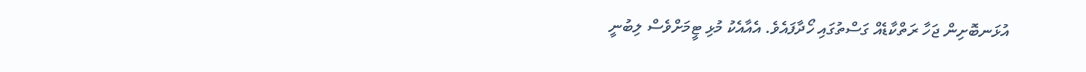އުޅަނބޮށިން ޖަހާ ރަތްކާޑެއް ގަސްތުގައި ހޯދާފައެވެ. އެއާއެކު މުޅި ޓީމަށްވެސް ލިބުނީ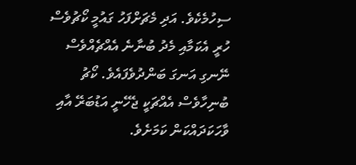ސިހުމެކެވެ. އަދި މެޗަށްފަހު ގައުމީ ކޯޗުވެސް ހުރީ އެކަމާއި މެދު ބުނާނެ އެއްޗެއްވެސް ނޭނގި އަނގަ ބަންދުވެފައެވެ. ކޯޗު ބުނިހާވެސް އެއްޗަކީ ޖެހޭނީ އަޑުބަރޭ އާއި ވާހަކަދައްކަން ކަމަށެވެ.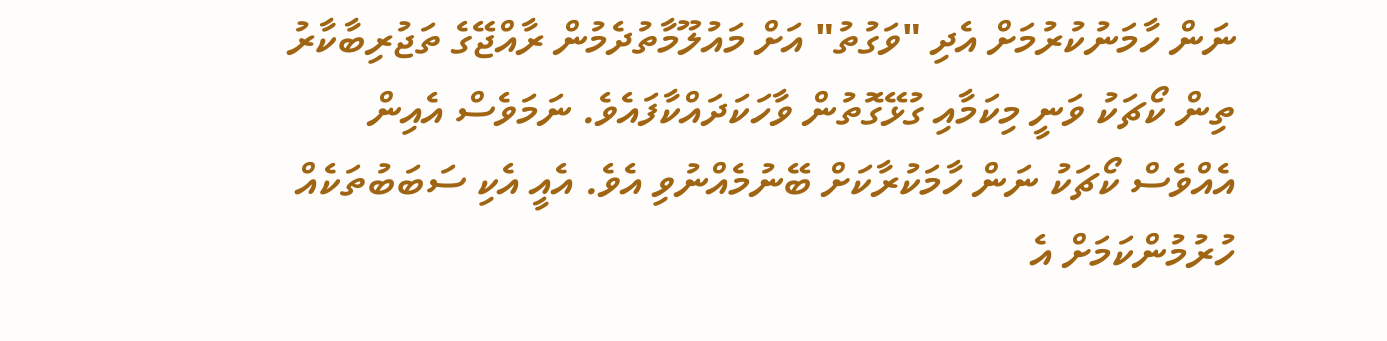ނަން ހާމަނުކުރުމަށް އެދި "ވަގުތު" އަށް މައުލޫމާތުދެމުން ރާއްޖޭގެ ތަޖުރިބާކާރު ތިން ކޯޗަކު ވަނީ މިކަމާއި ގުޅޭގޮތުން ވާހަކަދައްކާފައެވެ. ނަމަވެސް އެއިން އެއްވެސް ކޯޗަކު ނަން ހާމަކުރާކަށް ބޭނުމެއްނުވި އެވެ. އެއީ އެކި ސަބަބުތަކެއް ހުރުމުންކަމަށް އެ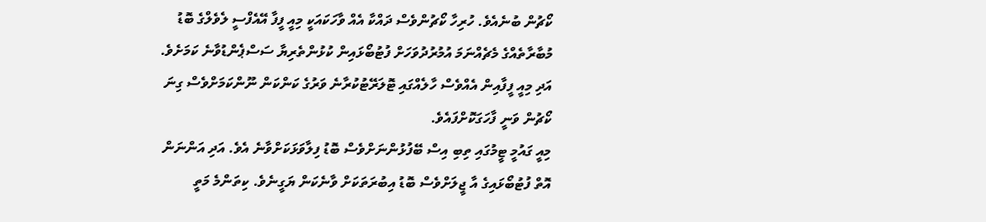ކޯޗުން ބުނެއެވެ. ހުރިހާ ކޯޗުންވެސް ދައްކާ އެއް ވާހަކައަކީ މިއީ ފީފާ އޭއެފްސީ ލެވެލްގެ ބޮޑު މުބާރާތެއްގެ މެޗެއްނަމަ އުމުރުދުވަހަށް ފުޓުބޯޅައިން ކުޅުންތެރިޔާ ސަސްޕެންޑުވާނެ ކަމަށެވެ. އަދި މިއީ ފީފާއިން އެއްވެސް ހާލެއްގައި ޓޮލަރޭޓުކުރާނެ ވަރުގެ ކަންކަން ނޫންކަމަށްވެސް ގިނަ ކޯޗުން ވަނީ ފާހަގަކޮށްފައެވެ.
މިއީ ގައުމީ ޓީމުގައި ތިބި އިސް ބޭފުޅުންނަށްވެސް ބޮޑު ފިލާވަޅަކަށްވާނެ އެވެ. އަދި އަންނަން އޮތް ފުޓުބޯޅައިގެ އާ ޖީލަށްވެސް ބޮޑު އިބުރަތަކަށް ވާނެކަން ޔަގީނެވެ. ކިތަންމެ މަތީ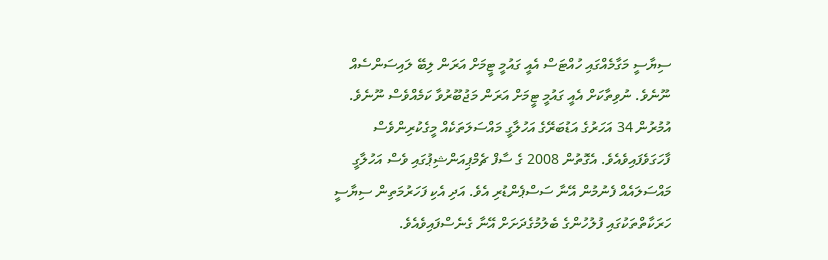ސިޔާސީ މަގާމެއްގައި ހުއްޓަސް އެއީ ގައުމީ ޓީމަށް އަރަން ލިބޭ ލައިސަންސެއް ނޫނެވެ. ނުވިތާކަށް އެއީ ގައުމީ ޓީމަށް އަރަން މަޖުބޫރުވާ ކަމެއްވެސް ނޫނެވެ.
އުމުރުން 34 އަހަރުގެ އަޑުބަރޭގެ އަހުލާގީ މައްސަލަތަކެއް މީގެކުރިންވެސް ފާހަގަވެފައިވެއެވެ. އެގޮތުން 2008 ގެ ސާފް ޗެމްޕިއަންޝިޕުގައި ވެސް އަހުލާގީ މައްސަލައެއް ފެނުމުން އޭނާ ސަސްޕެންޑުރި އެވެ. އަދި އެކި ފަހަރުމަތިން ސިޔާސީ ހަރަކާތްތަކުގައި ފުލުހުންގެ ބެލުމުގެދަށަށް އޭނާ ގެނެސްފައިވެއެވެ.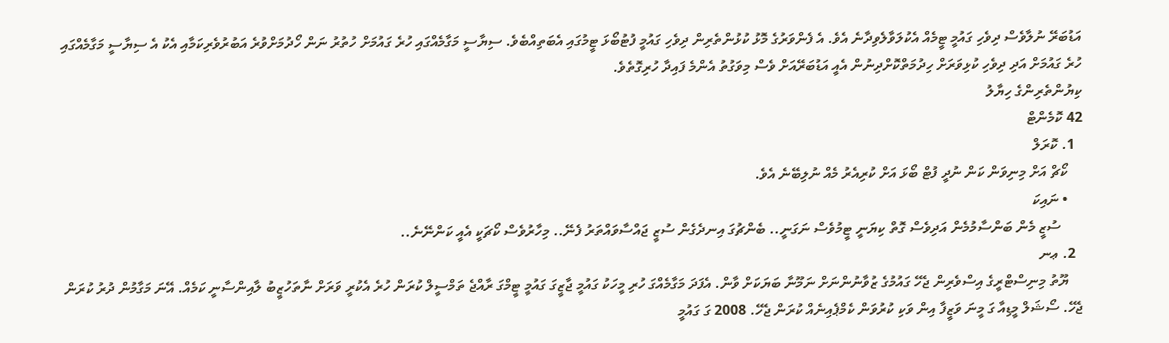އަޑުބަރޭ ނުލާވެސް ދިވެހި ގައުމީ ޓީމެއް އެކުލަވާލެވިދާނެ އެވެ. އެ ފެންވަރުގެ މޮޅު ކުޅުންތެރިން ދިވެހި ގައުމީ ފުޓުބޯޅަ ޓީމުގައި އެބަތިއްބެވެ. ސިޔާސީ މަގާމެއްގައި ހުރެ ގައުމަށް ހުތުރު ނަން ހޯދުމަށްވުރެ އަބުރުވެރިކަމާއި އެކު އެ ސިޔާސީ މަގާމެއްގައި ހުރެ ގައުމަށް އަދި ދިވެހި ކުޅިވަރަށް ހިދުމަތްކޮށްދިނުން އެއީ އަޑުބަރޭއަށް ވެސް މިވަގުތު އެންމެ ފައިދާ ހުރިގޮތެވެ.
ކިޔުންތެރިންގެ ހިޔާލު
42 ކޮމެންޓް
  1. ކޮރަލް
    ކޯޗް އަށް މިނިވަން ކަން ނުދީ ފުޓް ބޯޅަ އަށް ކުރިއެރު މެއް ނުލިބޭނެ އެވެ.
    • ނައިކަ
      ސުޒީ މެން ބަންސާމުމެން އަދިވެސް ގޮތް ކިޔަނީ ޓީމުވެސް ނަގަނީ.. ބެންޗުގަ އިނދެގެން ސުޒީ ޖައްސާވައްތަރު ފެނޭ.. މިހާރުވެސް ކޯޗަކީ އެއީ ކަންނޭނެ..
  2. ޢނ
    ޔޫތު މިނިސްޓްރީގެ އިސްވެރިން ޖެހޭ ގައުމުގެ ޒުވާނުންނަށް ނަމޫނާ ބަޔަކަށް ވާން. އެފަދަ މަގާމެއްގަ ހުރި މީހަކު ގައުމީ ޖާޒީގަ ގައުމީ ޓީމްގަ ރާއްޖެ ތަމްސީލް ކުރަން ހުރެ އެކުރީ ވަރަށް ނާތަހުޒީބު ލާއިންސާނީ ކަމެއް. އޭނަ މަގާމުން ދުރު ކުރަން ޖެހޭ. ސޯޝަލް މީޑިއާ ގަ މީނަ ވަޒީފާ އިން ވަކި ކުރުވަން ކެމްޕެއިނެއް ކުރަން ޖެހޭ. 2008 ގަ ގައުމީ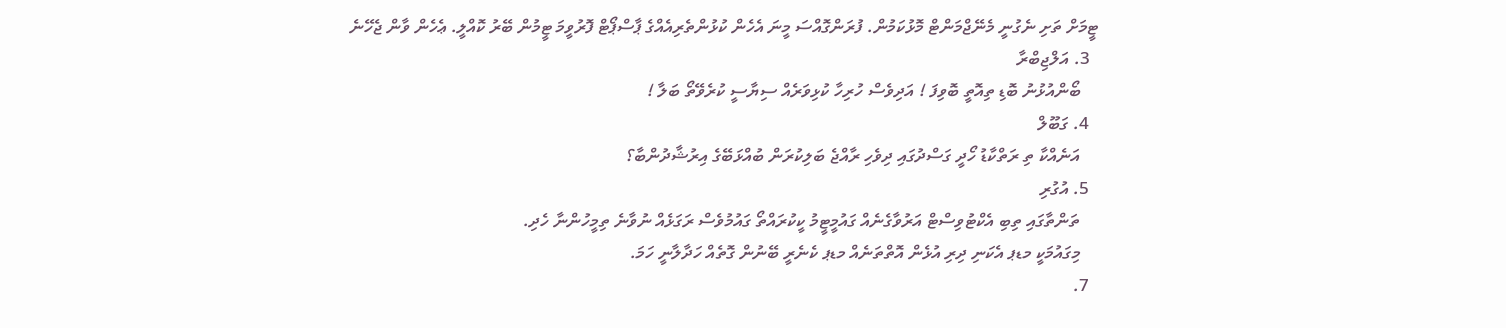ޓީމަށް ތަށި ނެގުނީ މެނޭޖްމަންޓް މޮޅުކަމުން. ފުރަންގޮއްސަ މީނަ އެހެން ކުޅުންތެރިއެއްގެ ޕާސްޕޯޓް ފޮރުވީމަ ޓީމުން ބޭރު ކޮއްލީ. ޢެހެން ވާން ޖެހޭނެ
  3. އަލްޖިބްރާ
    ބޯންއުޅުނު ބޮޑި ތިއޮތީ ބޮވިފަ ! އަދިވެސް ހުރިހާ ކުޅިވަރެއް ސިޔާސީ ކުރެވޭތޯ ބަލާ !
  4. ގަބޫލް
    އަނެއްކާ ތި ރަތްކާޑު ހޯދީ ގަސްދުގައި ދިވެހި ރާއްޖެ ބަލިކުރަން ބުއްޅަބޭގެ އިރުޝާދުންބާ؟
  5. އުގުރި
    ތަންތާގައި ތިބި އެކްޓުވިސްޓް އަރުވާގެނެއް ގައުމީޓީމު ކީކުރައްތޯ ގައުމުވެސް ރަގަޅެއް ނުވާނެ ތިމީހުންނާ ހެދި.
    މިގައުމަކީ މޑޕ އެކަނި ދިރި އުޅެން އޮތްތަނެއް މޑޕ ކެނެރީ ބޭނުން ގޮތެއް ހަދާލާނީ ހަމަ.
  7.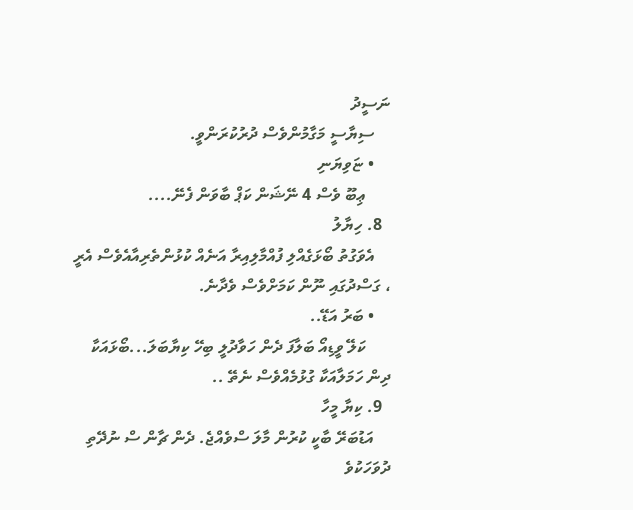ނަސީދު
    ސިޔާސީ މަގާމުންވެސް ދުރުކުރަންވީ.
    • ޏަވިޔަނި
      ޢިބޫ ވެސް 4 ނޭޝަން ކަޕް ބާވަން ފެނޭ....
  8. ހިޔާލު
    އެވަގުތު ބޯޅަގެއްލި ފުއްމާލިއިރާ އަނެއް ކުޅުންތެރިއާއެވެސް އެރީ ، ގަސްދުގައި ނޫން ކަމަށްވެސް ވެދާނެ.
    • ބަރު އަޑޭ..
      ކަލޭ ވީޑިއޯ ބަލާފަ ދެން ހަވާދުލީ ބިހޭ ކިޔާބަލަ...ބޯޅައަކާ ދިން ހަމަލާއަކާ ގުޅުމެއްވެސް ނެތޭ ..
  9. ކިޔާ މީހާ
    އަޑުބަރޭ ބާކީ ކުރުން މާލަ ސްވެއްޖެ. ދެން ޗާން ސް ނުދޭތި ދުވަހަކުވެ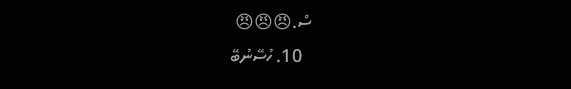ސް.😠😠😠
  10. ހުސޭނުބޭ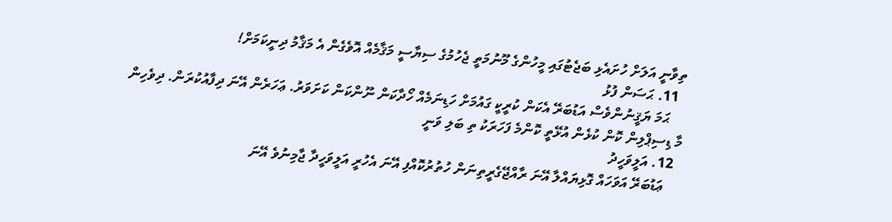ތިވާނީ އަލަށް ހުށައެޅި ބަޖެޓުގައި މީހުންގެ މޫނުމަތީ ޖެހުމުގެ ސިޔާސީ މަޤާމެއް އޮވެގެން އެ މަޤާމު ދިނީކަމަށް!
  11. ޙަސަން ފުޅު
    ޙަމަ ޔަޤީނުންވެސް އަޑުބަރޭ އެކަން ކުރީކީ ގައުމަށް ހަޑިނަމެއް ހޯދާކަން ނޫންކަން ކަށަވަރު. ޢަހަރެން އޭނަ ދިފާއުކުރަން. ދިވެހިން މާ ޑިސިޕްލިން ކޮން ކުޅެން އުޅޭތީ ކޮންމެ ފަހަރަކު ތި ބަލި ވަނީ
  12. އަލީވަހީދު
    ޢަޑުބަރޭ އަވަހައް ގޮޅިޔައްލާ އޭނަ ރާއްޖޭގެރީތިނަން ހުތުރުކޮއްފި އޭނަ އެހުރީ އަލީވަހީދާ ޖާމިނުވެ އޭނަ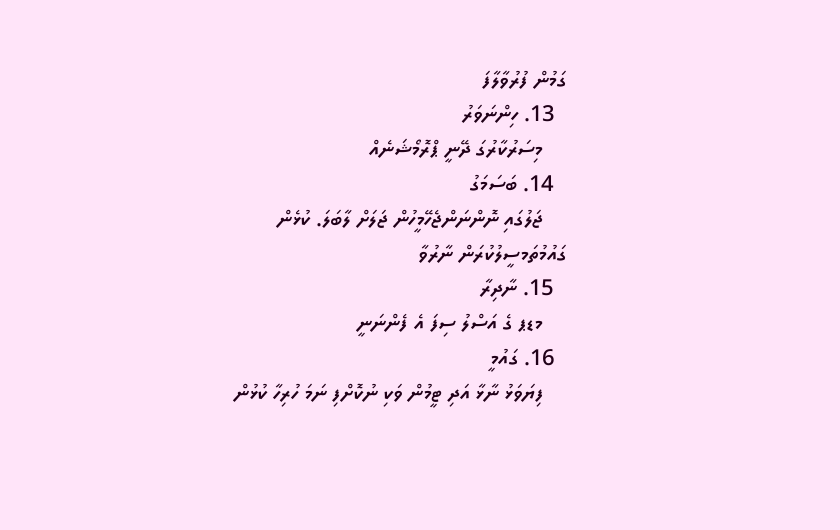ގަމުން ފުރުވާލާފަ
  13. ހިންނަވަރު
    މިސަރުކާރުގަ ދޭނީ ޕްރޮމޯޝަނެއް
  14. ބަސަމަގު
    ޖަލުގައި ނޮންނަންޖެހޭމީހުން ޖަލަށް ލާބަލަ. ކުޅެން ގައުމުތަމސީލުކުރަން ނާރުވާ
  15. ނާދިރާ
    މޑޕ ގެ އަސްލު ސިފަ އެ ފެންނަނީ
  16. ގައުމީ
    ފިޔަވަޅު ނާޅާ އަދި ޓީމުން ވަކި ނުކޮށްފި ނަމަ ހުރިހާ ކުޅުން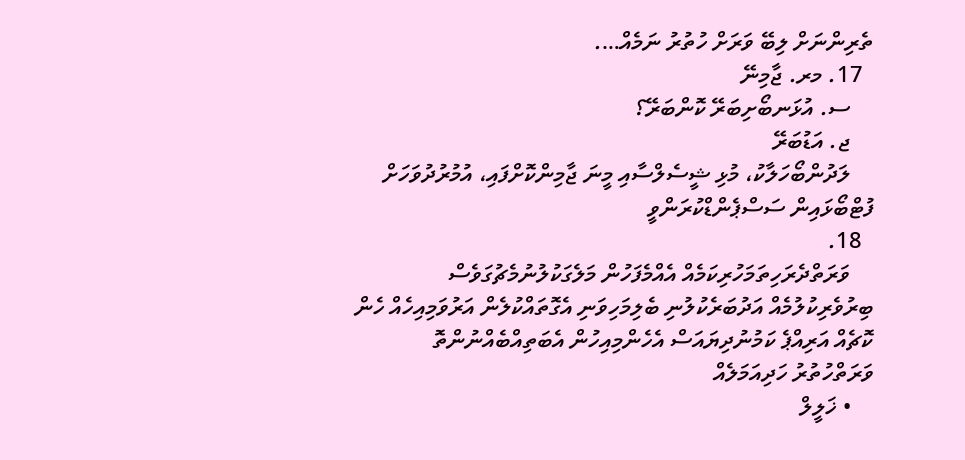ތެރިންނަށް ލިބޭ ވަރަށް ހުތުރު ނަމެއް….
  17. މރ. ޖާމިނޭ
    ސ. އުޅަނބޯށިބަރޭ ކޮންބަރޭ؟
    ޖ. އަޑުބަރޭ
    ލަދުންބޯހަލާކު، މުޅި ޝީސެލްސާއި މީނަ ޖާމިންކޮށްފައި، އުމުރުދުވަހަށް ފުޓްބޯޅައިން ސަސްޕެންޑްކުރަންވީ
  18.
    ވަރަތްދެރަހިތަމަހުރިކަމެއް އެއްމެފަހުން މަލެގަކުލުނުމެޗުގަވެސް ބިރުވެރިކުލުމެއް އަދުބަރެކުލުނި ބެލިމަހިވަނި އެގޮތައްކުލެން އަރުވަމިއިހެއް ހެން ކޮޗެއް އަރިއްޕެ ކަމުނުދިޔައަސް އެހެންމިއިހުން އެބަތިއްބެއްނުންތޮ ވަރަތްހުތުރު ހަދިއަމަލެއް
    • ޚަލީލް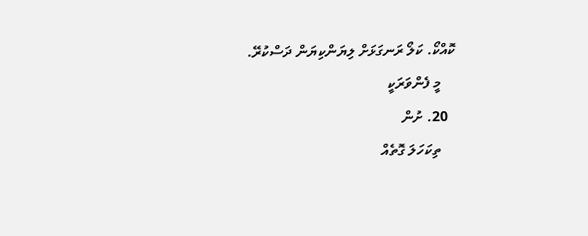ކޮއްކޯ. ކަލޯ ރަނގަޅަށް ލިޔަންކިޔަން ދަސްކުރޭ.
    މީ ފެންވަރަކީ
  20. ށުން
    ތިކަހަލަ ގޮތެއް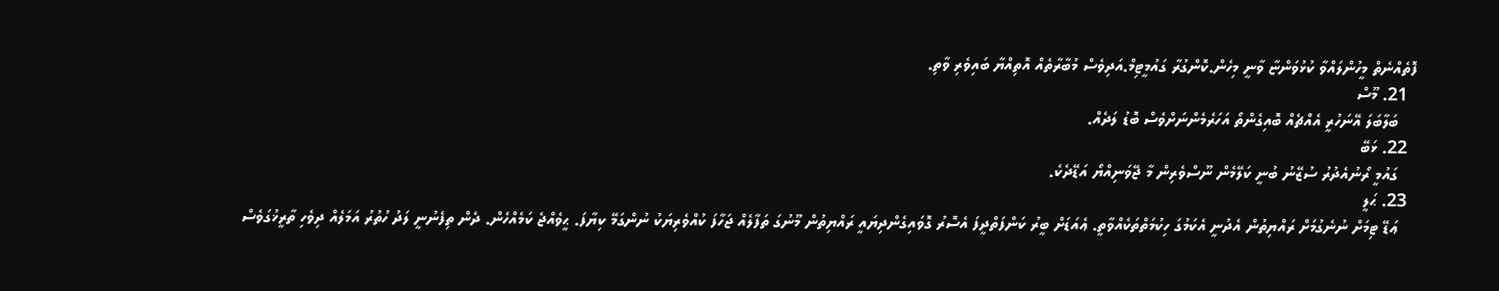ފޮތެއްނެތް މީހުންލައްވާ ކުޅުވަންޏާ ވާނީ މިހެން.ކޮންގުރާ ގައުމީޓިމް.އަދިވެސް މުބާރާތެއް އޮތިއްޔާ ބައިވެރި ވާތި.
  21. މޫސް
    ބަލާބަލަ އޭނަހުރީ އެއްޗެއް ބޮއިގެންތޯ އަހަރެމެންނަށްވެސް ބޮޑު ލަދެއް.
  22. ޅަބޭ
    ގައުމީ ރޯނުއެދުރު ސުޒޭނު ބުނީ ކަލޭމެން ނޫސްވެރިން މާ ޖޭވަނިއްޔޯ އަޑޭދެކެ.
  23. ޙަލީ
    ޢަޑޭ ޓިމަށް ނުނެގުމަށް ރައްޔިތުން އެދުނީ އެކަމުގަ ހިކުމަތްތަކެއްވާތީ. ޢެއަޑަށް ބީރު ކަންފަތްދީފަ އެސޮރު ގޮވައިގެންދިޔައީ ރައްޔިތުން މޫނުގަ ތަފާލެއް ޖަހާފަ ކުއްވެރިޔަކު ނުންގަމޭ ކިޔާފަ. ޙީވެއްޖެ ކަމެއްހެން. ދެން ތިފެނުނީ ލަދު ހުތުރު އަމަލެއް ދިވެހި ތާރީޚުގަވެސް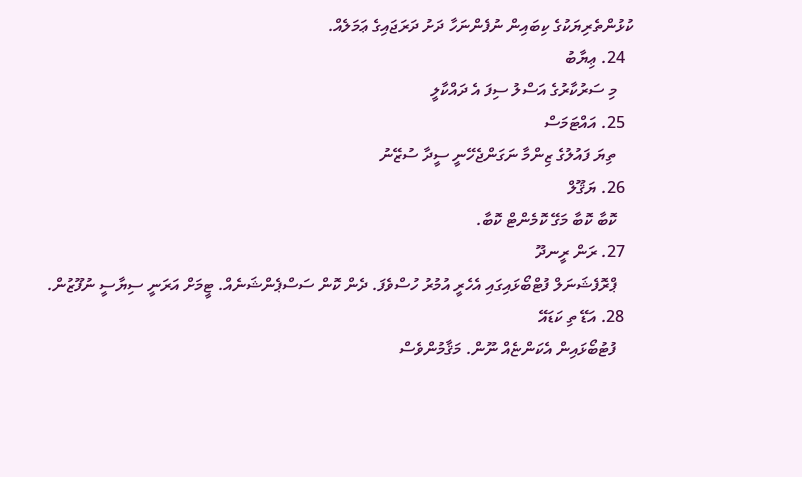ކުޅުންތެރިޔަކުގެ ކިބައިން ނުފެންނަހާ ދަށު ދަރަޖައިގެ ޢަމަލެއް.
  24. ޢިޔާބު
    މި ސަރުކާރުގެ އަސްލު ސިފަ އެ ދައްކާލީ
  25. އައްޓަމަސް
    ތިޔަ ފައުލުގެ ޒިންމާ ނަގަންޖެހޭނީ ސީދާ ސުޒޭނު
  26. ޔަޤޫލް
    ކޮބާ ކޮބާ މަގޭ ކޮމެންޓް ކޮބާ.
  27. ރަން ރީނދޫ
    ޕްރޮފެޝަނަލް ފުޓްބޯޅައިގައި އެހެރީ އުމުރު ހުސްވެފަ. ދެން ކޮން ސަސްޕެންޝަނެއް. ޓީމަށް އަރަނީ ސިޔާސީ ނުފޫޒުން.
  28. އަޑޭ ތި ކަޑައޭ
    ފުޓުބޯޅައިން އެކަންޏެއް ނޫން. މަޤާމުންވެސް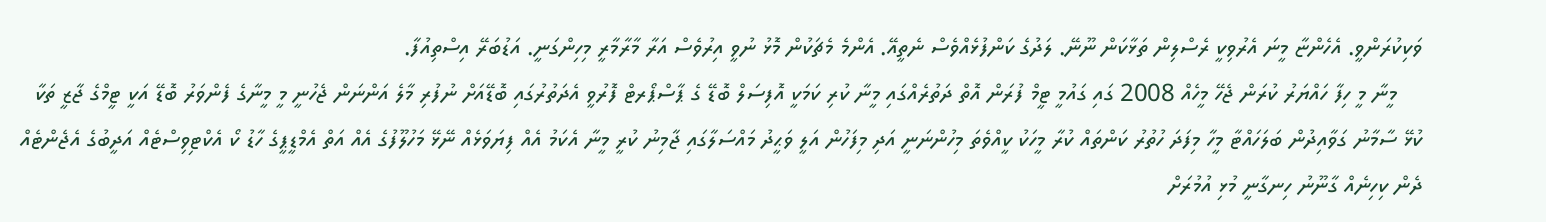ވަކިކުރަންވީ. އެހެންޏާ މީނަ އެރުވިކީ ރެސްލިން ތަޅާކަން ނޫނޭ. ލަދުގެ ކަންފުޅެއްވެސް ނެތީއޭ. އެންމެ މެޗަކުން މޮޅު ނުވީ އިރުވެސް އަރާ މާރާމާރީ މިހިންގަނީ. އަޑުބަރޭ އިސްތިއުފާ.
    މީނާ މީ ހިފާ ހައްޔަރު ކުރަން ޖެހޭ މީހެއް 2008 ގައި ގައުމީ ޓީމް ފުރަން އޮތް ދަތުރެއްގައި މީނާ ކުރި ކަމަކީ އޮފިސަލް ބޮޑޭ ގެ ޕާސްޕޯރޓް ފޮރުވީ އެދަތުރުގައި ބޮޑޭއަށް ނުފުރި މާލެ އަންނަން ޖެހުނީ މީ މީނާގެ ފެންވަރު ބޮޑޭ އަކީ ޓީމްގެ ޖާޒީ ތަކާ ކުޅޭ ސާމާނު ގަވާއިދުން ބަލަހައްޓާ މީހާ މިފަދަ ހުތުރު ކަންތައް ކުރާ މީހަކު ކީއްވެތަ މިހުންނަނީ އަދި މިފަހުން އަލީ ވަޙީދު މައްސަލާގައި ޖާމިނު ކުރީ މީނާ އެކަމު އެއް ފިޔަވަޅެއް ނޭޅޭ މަހުލޫފުގެ އެއް އަތް އެމްޑީޕީގެ ހާޑު ކޯ އެކްޓިވިސްޓެއް އަދީބުގެ އެޖެންޓެއް ދެން ކިހިނެއް ގާނޫނު ހިނގާނީ މުޅި އުމުރަށް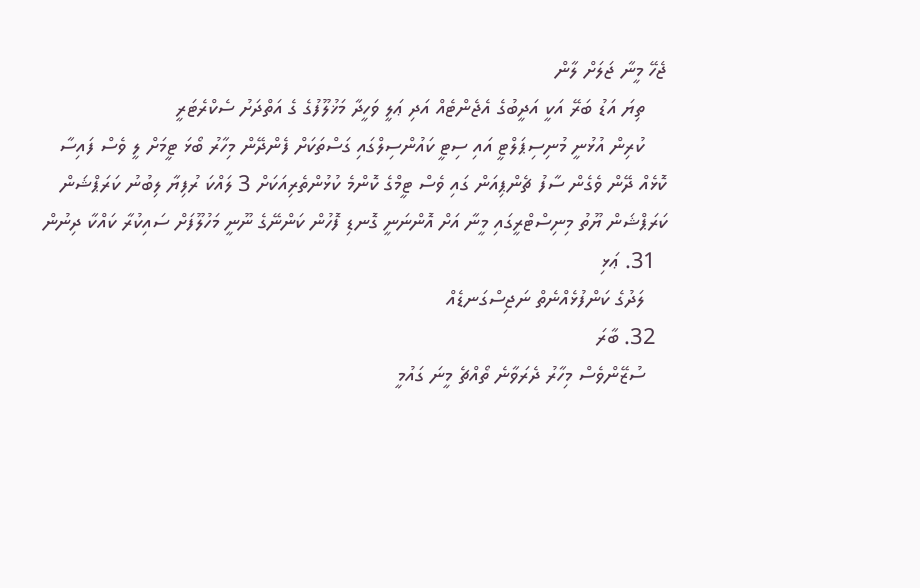ޖެހޭ މީނާ ޖަލަށް ލާން
    ތިޔަ އަޑު ބަރޭ އަކީ އަދީބުގެ އެޖެންޓެއް އަދި ޢަލީ ވަހީދާ މަޚުލޫފުގެ ގެ އަތްދަށު ސެކްރެޓަރީ
    ކުރިން އުޅުނީ މުނިސިޕަލްޓީ އައި ސިޓީ ކައުންސިލްގައި ގަސްތަކަށް ފެންދޭން މިހާރު ބޯޅަ ޓީމަށް ލީ ވެސް ފައިސާ ކޮޅެއް ދޭން ވެގެން ސާފު ޗެންޕިއަން ގައި ވެސް ޓީމްގެ ކޮންމެ ކުޅުންތެރިއަކަށް 3 ލައްކަ ރުފިޔާ ލިބުނު ކަރަޕްޝަން ކަރަޕްޝަން ޔޫތު މިނިސްޓްރީގައި މީނާ އަށް އޮންނަނީ ގޮނޑި ފޮހުން ކަންނޭގެ ނޫނީ މަހުލޫފަށް ސައިކުރާ ކައްކާ ދިނުން
  31. ޢަޅި
    ލަދުގެ ކަންފުޅެއްނެތް ނަޖިސްގަނޑެއް
  32. ބާރަ
    ސުޒޭންވެސް މިހާރު ދެރަވާނެ ތޯއްޗެ މީނަ ގައުމީ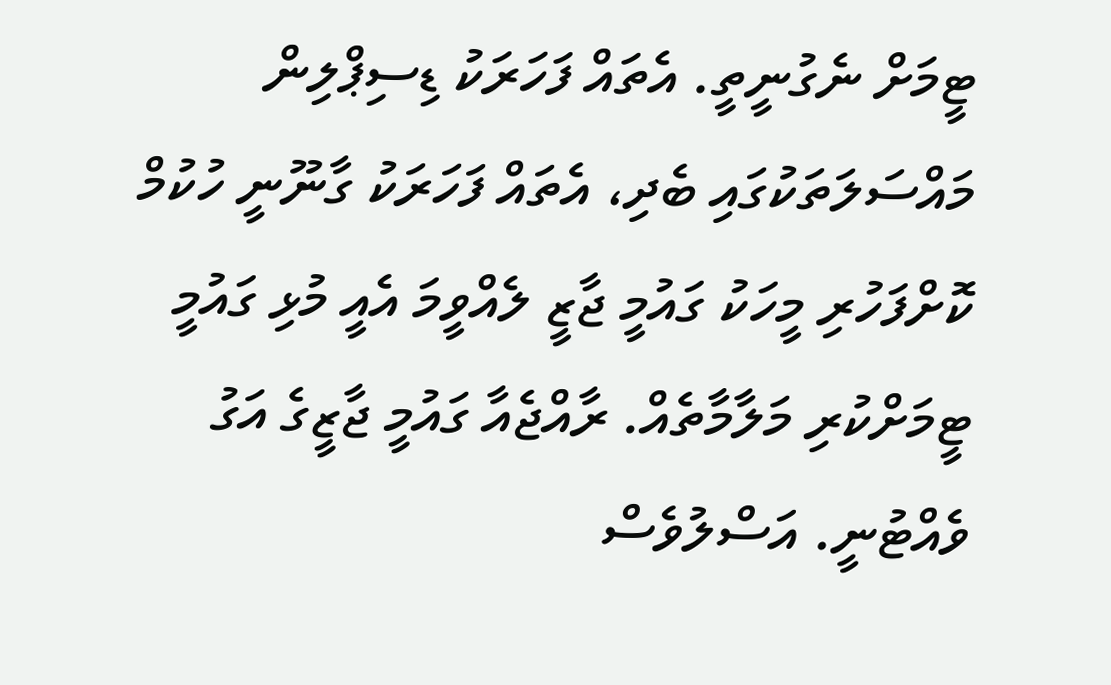ޓީމަށް ނެގުނީތީ. އެތައް ފަހަރަކު ޑިސިޕްލިން މައްސަލަތަކުގައި ބެދި، އެތައް ފަހަރަކު ގާނޫނީ ހުކުމް ކޮށްފަހުރި މީހަކު ގައުމީ ޖާޒީ ލެއްވީމަ އެއީ މުޅި ގައުމީ ޓީމަށްކުރި މަލާމާތެއް. ރާއްޖެއާ ގައުމީ ޖާޒީގެ އަގު ވެއްޓުނީ. އަސްލުވެސް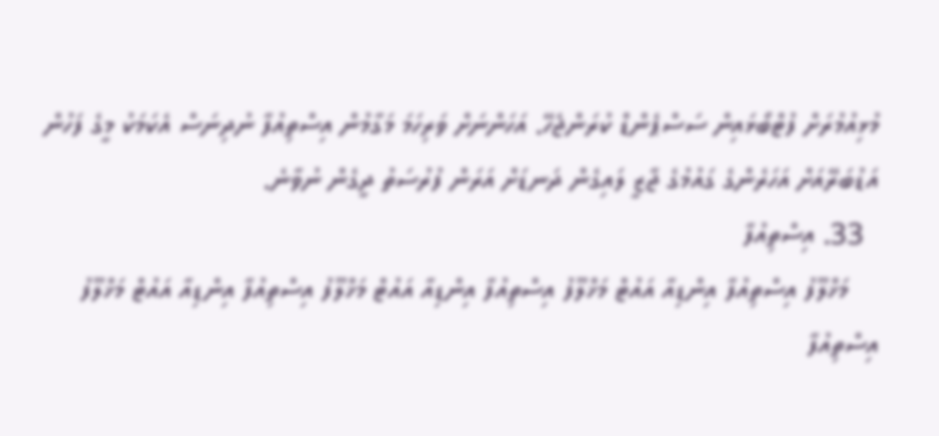މުޅިއުމުރަށް ފުޓްބޯޅައިން ސަސްޕެންޑް ކުރަންޖެހޭ. އަހަންނަށް ވަރިހަމަ މަގާމުން އިސްތިއުފާ ނުދިނަސް އެކަމަކު މީގެ ފަހުން އަޑުބަރޭއަށް އަހަރެންގެ ގައުމުގެ ޖާޒީ ލައިގެން ދަނޑަށް އަރަން ފުރުސަތު ދީގެން ނުވާނެ.
  33. އިސްތިއުފާ
    މަޚްލޫފު އިސްތިއުފާ އިންޑިއާ އައުޓް މަޚްލޫފު އިސްތިއުފާ އިންޑިއާ އައުޓް މަޚްލޫފު އިސްތިއުފާ އިންޑިއާ އައުޓް މަޚްލޫފު އިސްތިއުފާ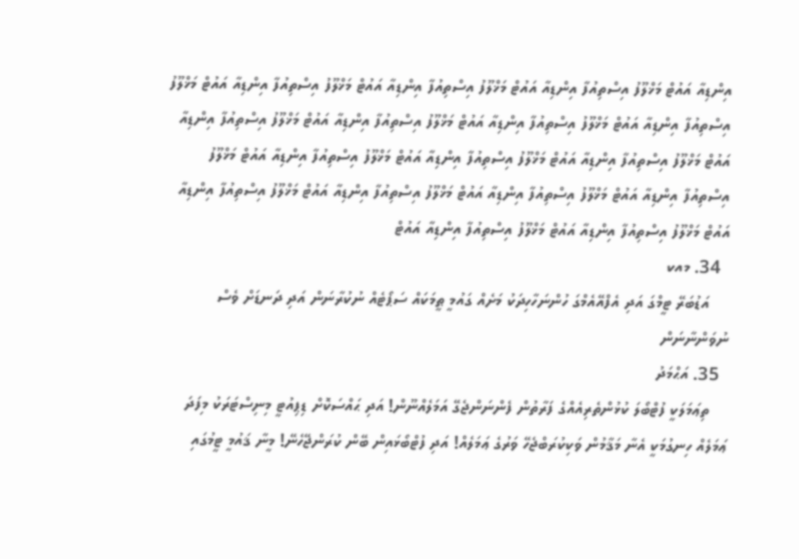އިންޑިއާ އައުޓް މަޚްލޫފު އިސްތިއުފާ އިންޑިއާ އައުޓް މަޚްލޫފު އިސްތިއުފާ އިންޑިއާ އައުޓް މަޚްލޫފު އިސްތިއުފާ އިންޑިއާ އައުޓް މަޚްލޫފު އިސްތިއުފާ އިންޑިއާ އައުޓް މަޚްލޫފު އިސްތިއުފާ އިންޑިއާ އައުޓް މަޚްލޫފު އިސްތިއުފާ އިންޑިއާ އައުޓް މަޚްލޫފު އިސްތިއުފާ އިންޑިއާ އައުޓް މަޚްލޫފު އިސްތިއުފާ އިންޑިއާ އައުޓް މަޚްލޫފު އިސްތިއުފާ އިންޑިއާ އައުޓް މަޚްލޫފު އިސްތިއުފާ އިންޑިއާ އައުޓް މަޚްލޫފު އިސްތިއުފާ އިންޑިއާ އައުޓް މަޚްލޫފު އިސްތިއުފާ އިންޑިއާ އައުޓް މަޚްލޫފު އިސްތިއުފާ އިންޑިއާ އައުޓް މަޚްލޫފު އިސްތިއުފާ އިންޑިއާ އައުޓް މަޚްލޫފު އިސްތިއުފާ އިންޑިއާ އައުޓް މަޚްލޫފު އިސްތިއުފާ އިންޑިއާ އައުޓް
  34. މއކ
    އަޑުބަރޭ ޓީމްގަ އަދި އެފްއޭއެމްގަ ހުންނަހާހިދަކު މަށެއް ގައުމީ ޠީމަކައް ސަޕޯޓެއް ނުކުރާނަން އަދި ދަނޑަށް ވެސް ނުވަންނާނަން
  35. އަޙްމަދު
    ތިޢަމަލަކީ ފުޓްބޯލަ ކުޅުންތެރިއެއްގެ ފަރާތުން ފެންނަންޖެގޭ އަމަލެއްނޫން! އަދި ޙައްސަކޮށް ޑިޕިއުޓީ މިނިސްޓަރަކު މިފަދަ ޢަމަލެއް ހިނގުމަކީ އެނާ މަޤާމުން ވަކިކުރަބްޖެހޭ ވަރުގެ ޢަމަލެއް! އަދި ފުޓްބޯޅައިން ބޭން ކުރަންޖޭހެނޭ! މީނާ ޤައުމީ ޓީމުގައި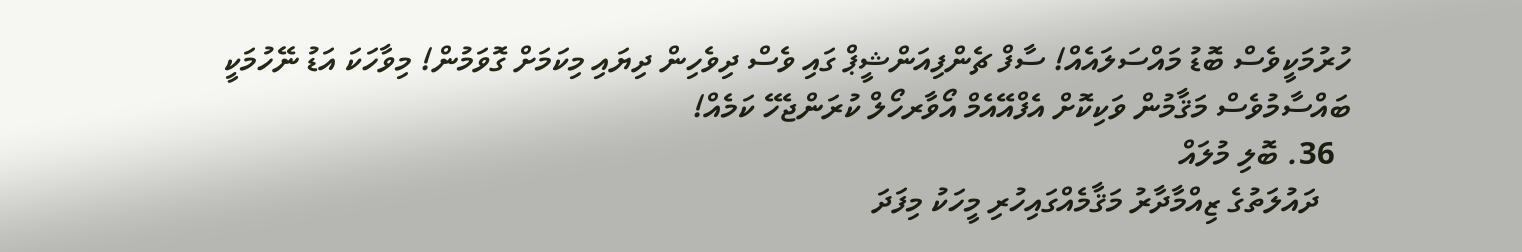ހުރުމަކީވެސް ބޮޑު މައްސަލައެއް! ސާފް ޗެންފިއަންޝީޕް ގައި ވެސް ދިވެހިން ދިޔައި މިކަމަށް ގޮވަމުން! މިވާހަކަ އަޑު ނޭހުމަކީ ބައްސާމުވެސް މަޤާމުން ވަކިކޮށް އެފްއޭއެމް އޯވާރހޯލް ކުރަންޖެހޭ ކަމެއް!
  36. ބޮލި މުލައް
    ދައުލަތުގެ ޒިއްމާދާރު މަޤާމެއްގައިހުރި މީހަކު މިފަދަ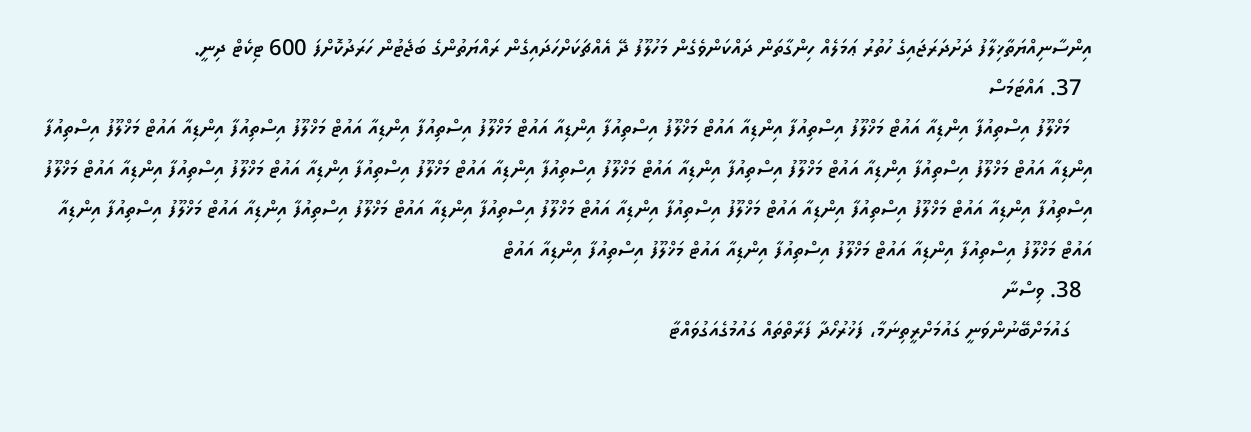އިންސާނިއްޔަތާޚިލާފު ދަށުދަރަޖައިގެ ހުތުރު ޢަމަލެއް ހިންގާތަން ދައްކަންވެގެން މަހުލޫފު ދޭ އެއްޗަކަށްހަދައިގެން ރައްޔަތުންގެ ބަޖެޓުން ހަރަދުކޮށްފަ 600 ޓިކެޓް ދިނީ.
  37. އައްޓަމަސް
    މަޚްލޫފު އިސްތިއުފާ އިންޑިއާ އައުޓް މަޚްލޫފު އިސްތިއުފާ އިންޑިއާ އައުޓް މަޚްލޫފު އިސްތިއުފާ އިންޑިއާ އައުޓް މަޚްލޫފު އިސްތިއުފާ އިންޑިއާ އައުޓް މަޚްލޫފު އިސްތިއުފާ އިންޑިއާ އައުޓް މަޚްލޫފު އިސްތިއުފާ އިންޑިއާ އައުޓް މަޚްލޫފު އިސްތިއުފާ އިންޑިއާ އައުޓް މަޚްލޫފު އިސްތިއުފާ އިންޑިއާ އައުޓް މަޚްލޫފު އިސްތިއުފާ އިންޑިއާ އައުޓް މަޚްލޫފު އިސްތިއުފާ އިންޑިއާ އައުޓް މަޚްލޫފު އިސްތިއުފާ އިންޑިއާ އައުޓް މަޚްލޫފު އިސްތިއުފާ އިންޑިއާ އައުޓް މަޚްލޫފު އިސްތިއުފާ އިންޑިއާ އައުޓް މަޚްލޫފު އިސްތިއުފާ އިންޑިއާ އައުޓް މަޚްލޫފު އިސްތިއުފާ އިންޑިއާ އައުޓް މަޚްލޫފު އިސްތިއުފާ އިންޑިއާ އައުޓް މަޚްލޫފު އިސްތިއުފާ އިންޑިއާ އައުޓް މަޚްލޫފު އިސްތިއުފާ އިންޑިއާ އައުޓް މަޚްލޫފު އިސްތިއުފާ އިންޑިއާ އައުޓް މަޚްލޫފު އިސްތިއުފާ އިންޑިއާ އައުޓް
  38. ވިސްނާ
    ގައުމަށްބޭނުންވަނީ ގައުމަށްރީތިނަމާ، ފަޚުރުހޯދާ ފަރާތްތައް ގައުމުގެއަގުވައްޓާ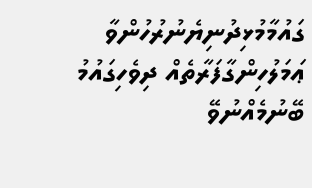ގައުމާމުޅިދުނިޔެނުރުހުންވާ ޢަމަލުހިންގާފަރާތެއް ދިވެހިގައުމު ބޭނުމެއްނުވޭ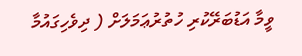ވީމާ އަޑުބަރޭކުރި ހުތުރުޢަމަލަށް ( ދިވެހިގައުމާ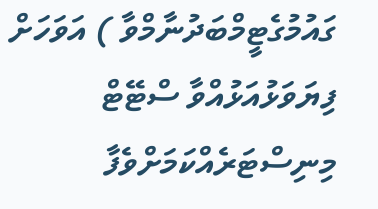ގައުމުގެޓީމްބަދުނާމްވާ ) އަވަހަށް ފިޔަވަޅުއަޅުއްވާ ސްޓޭޓް މިނިސްޓަރެއްކަމަށްވެފާ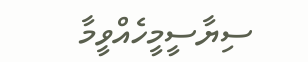ސިޔާސީމީހެއްވީމާ